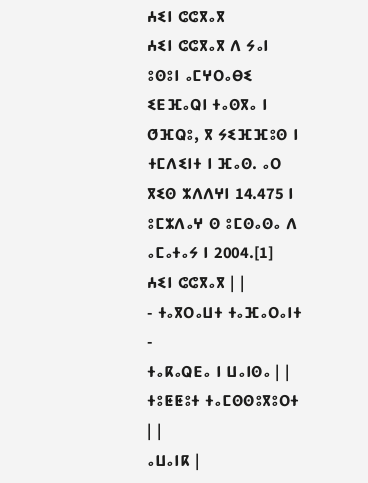ⵄⵉⵏ ⵛⵛⴳⴰⴳ
ⵄⵉⵏ ⵛⵛⴳⴰⴳ ⴷ ⵢⴰⵏ ⵓⵙⵓⵏ ⴰⵎⵖⵔⴰⴱⵉ ⵉⴹⴼⴰⵕⵏ ⵜⴰⵙⴳⴰ ⵏ ⵚⴼⵕⵓ, ⴳ ⵢⵉⴼⴼⵓⵙ ⵏ ⵜⵎⴷⵉⵏⵜ ⵏ ⴼⴰⵙ. ⴰⵔ ⴳⵉⵙ ⵣⴷⴷⵖⵏ 14.475 ⵏ ⵓⵎⵣⴷⴰⵖ ⵙ ⵓⵎⵙⴰⵙⴰ ⴷ ⴰⵎⴰⵜⴰⵢ ⵏ 2004.[1]
ⵄⵉⵏ ⵛⵛⴳⴰⴳ | |
- ⵜⴰⴳⵔⴰⵡⵜ ⵜⴰⴼⴰⵔⴰⵏⵜ -
ⵜⴰⴽⴰⵕⴹⴰ ⵏ ⵡⴰⵏⵙⴰ | |
ⵜⵓⵟⵟⵓⵜ ⵜⴰⵎⵙⵙⵓⴳⵓⵔⵜ | |
ⴰⵡⴰⵏⴽ |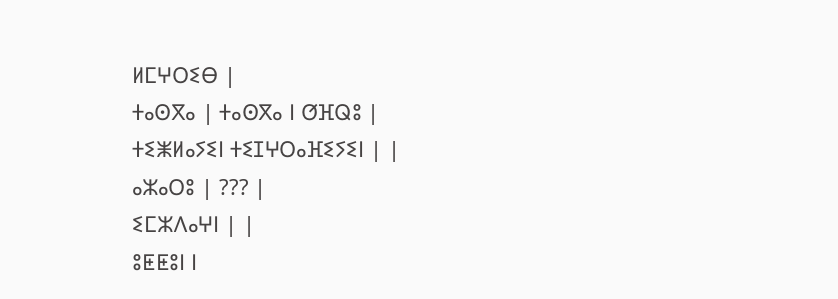ⵍⵎⵖⵔⵉⴱ |
ⵜⴰⵙⴳⴰ | ⵜⴰⵙⴳⴰ ⵏ ⵚⴼⵕⵓ |
ⵜⵉⵥⵍⴰⵢⵉⵏ ⵜⵉⵊⵖⵔⴰⴼⵉⵢⵉⵏ | |
ⴰⵣⴰⵔⵓ | ??? |
ⵉⵎⵣⴷⴰⵖⵏ | |
ⵓⵟⵟⵓⵏ ⵏ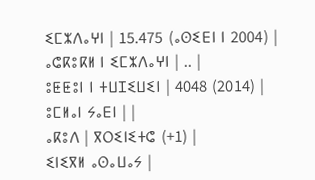ⵉⵎⵣⴷⴰⵖⵏ | 15.475 (ⴰⵙⵉⴹⵏ ⵏ 2004) |
ⴰⵛⴽⵓⴽⵍ ⵏ ⵉⵎⵣⴷⴰⵖⵏ | .. |
ⵓⵟⵟⵓⵏ ⵏ ⵜⵡⵊⵉⵡⵉⵏ | 4048 (2014) |
ⵓⵎⵍⴰⵏ ⵢⴰⴹⵏ | |
ⴰⴽⵓⴷ | ⴳⵔⵉⵏⵉⵜⵛ (+1) |
ⵉⵏⵉⴳⵍ ⴰⵙⴰⵡⴰⵢ |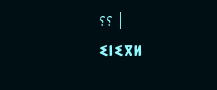؟؟ |
ⵉⵏⵉⴳⵍ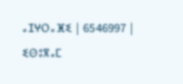ⴰⵊⵖⵔⴰⴼⵉ | 6546997 |
ⵉⵙⵓⴳⴰⵎ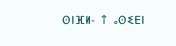ⵙⵏⴼⵍ- ↑ ⴰⵙⵉⴹⵏ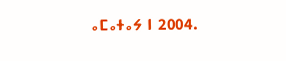ⴰⵎⴰⵜⴰⵢ ⵏ 2004.